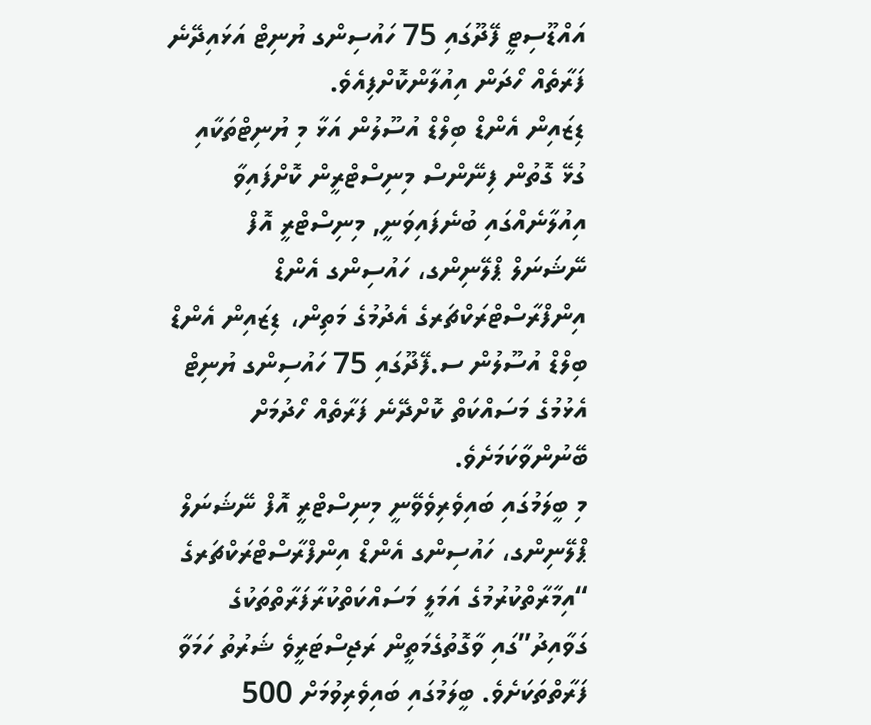އައްޑޫސިޓީ ފޭދޫގައި 75 ހައުސިންގ ޔުނިޓް އަޅައިދޭނެ ފަރާތެއް ހޯދަން އިއުލާންކޮށްފިއެވެ.
ޑިޒައިން އެންޑް ބިލްޑް އުސޫލުން އަޅާ މި ޔުނިޓްތަކާއި ގުޅޭ ގޮތުން ފިނޭންސް މިނިސްޓްރީން ކޮށްފައިވާ އިއުލާނެއްގައި ބުނެފައިވަނީ, މިނިސްޓްރީ އޮފް ނޭޝަނަލް ޕްލޭނިންގ، ހައުސިންގ އެންޑް އިންފްރާސްޓްރަކްޗަރގެ އެދުމުގެ މަތިން، ޑިޒައިން އެންޑް ބިލްޑް އުސޫލުން ސ.ފޭދޫގައި 75 ހައުސިންގ ޔުނިޓް އެޅުމުގެ މަސައްކަތް ކޮށްދޭނެ ފަރާތެއް ހޯދުމަށް ބޭނުންވާކަމަށެވެ.
މި ބީލަމުގައި ބައިވެރިވެވޭނީ މިނިސްޓްރީ އޮފް ނޭޝަނަލް ޕްލޭނިންގ، ހައުސިންގ އެންޑް އިންފްރާސްޓްރަކްޗަރގެ “އިމާރާތްކުރުމުގެ އަމަލީ މަސައްކަތްކުރާފަރާތްތަކުގެ ގަވާއިދު”ގައި ވާގޮތުގެމަތީން ރަޖިސްޓަރީވެ ޝަރުތު ހަމަވާ ފަރާތްތަކަށެވެ. ބީލަމުގައި ބައިވެރިވުމަށް 500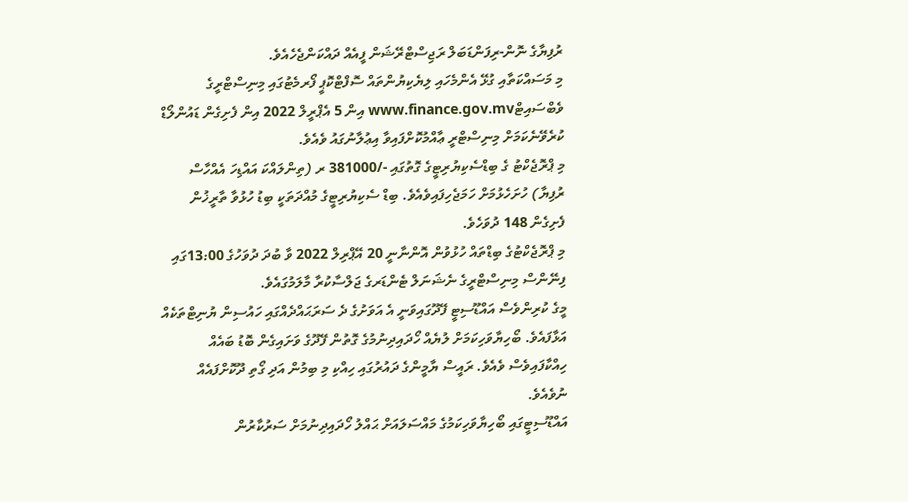ރުފިޔާގެ ނޮން-ރިފަންޑަބަލް ރަޖިސްޓްރޭޝަން ފީއެއް ދައްކަންޖެހެއެވެ.
މި މަސައްކަތާއި ގުޅޭ އެންމެހައި ލިޔެކިޔުންތައް ސޮފްޓްކޮޕީ ފޯރމެޓުގައި މިނިސްޓްރީގެ ވެބްސައިޓްwww.finance.gov.mv އިން 5 އެޕްރީލް 2022 އިން ފެށިގެން ޑައުންލޯޑް ކުރެވޭނެކަމަށް މިނިސްޓްރީ ޢާއްމުކޮށްފައިވާ އިޢުލާނުގައު ވެއެވެ.
މި ޕްރޮޖެކްޓު ގެ ބިޑްސެކިޔުރިޓީގެ ގޮތުގައި -/381000 ރ (ތިންލައްކަ އައްޑިހަ އެއްހާސް ރުފިޔާ) ހުށަހެޅުމަށް ހަމަޖެހިފައިވެއެވެ. ބިޑް ސެކިޔުރިޓީގެ މުއްދަތަކީ ބިޑު ހުޅުވާ ތާރީޚުން ފެށިގެން 148 ދުވަހެވެ.
މި ޕްރޮޖެކްޓުގެ ބިޑްތައް ހުޅުވުން އޮންނާނީ 20 އޭޕްރިލް 2022 ވާ ބުދަ ދުވަހުގެ 13:00ގައި ފިނޭންސް މިނިސްޓްރީގެ ނެޝަނަލް ޓެންޑަރގެ ޖަލްސާކުރާ މާލަމުގައެވެ.
މީގެ ކުރިންވެސް އައްޑޫސިޓީ ފޭދޫގައިވަނީ އެ އަވަށުގެ ދެ ސަރަޙައްދެއްގައި ހައުސިން ޔުނިޓްތަކެއް އަޅާފައެވެ. ބޯހިޔާވަހިކަމަށް ލުޔެއް ހޯދައިދިނުމުގެ ގޮތުން ފޭދޫގެ ވަށައިގެން ބޮޑު ބައެއް ހިއްކާފައިވެސް ވެއެވެ. ރައީސް ޔާމީންގެ ދައުރުގައި ހިއްކި މި ބިމުން އަދި ގޯތި ދޫކޮށްފައެއް ނުވެއެވެ.
އައްޑޫސިޓީގައި ބޯހިޔާވަހިކަމުގެ މައްސަލައަށް ޙައްލު ހޯދައިދިނުމަށް ސަރުކާރުން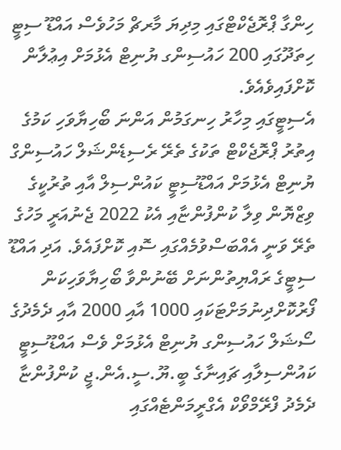ހިންގާ ޕްރޮޖެކްޓްގައި މިދިޔަ މާރޗް މަހުވެސް އައްޑޫ ސިޓީ ހިތަދޫގައި 200 ހައުސިންގ ޔުނިޓް އެޅުމަށް އިޢުލާން ކޮށްފައިވެއެވެ.
އެސިޓީގައި މިހާރު ހިނގަމުން އަންނަ ބޯހިޔާވަހި ކަމުގެ އިތުރު ޕްރޮޖެކްޓް ތަކުގެ ތެރޭ ރެސިޑެންޝަލް ހައުސިންގް ޔުނިޓް އެޅުމަށް އައްޑޫސިޓީ ކައުންސިލް އާއި ތުރުކީގެ ވިޒްޔޮން ވިލާ ކުންފުންޏާއި އެކު 2022 ޖެނުއަރީ މަހުގެ ތެރޭ ވަނީ އެއްބަސްވުމެއްގައި ސޮއި ކޮށްފައެވެ. އަދި އައްޑޫ ސިޓީގެ ރައްޔިތުންނަށް ބޭނުންވާ ބޯހިޔާވަހިކަން ފޯރުކޮށްދިނުމަށްޓަކައި 1000 އާއި 2000 އާއި ދެމެދުގެ ސޯޝަލް ހައުސިންގ ޔުނިޓް އެޅުމަށް ވެސް އައްޑޫސިޓީ ކައުންސިލާއި ޗައިނާގެ ބީ.ޔޫ.ސީ.އެން.ޖީ ކުންފުންޏާ ދެމެދު ފްރޭމްވޯކް އެގްރީމަންޓެއްގައި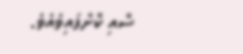ސޮއި ކޮށްފައިވެއެވެ.